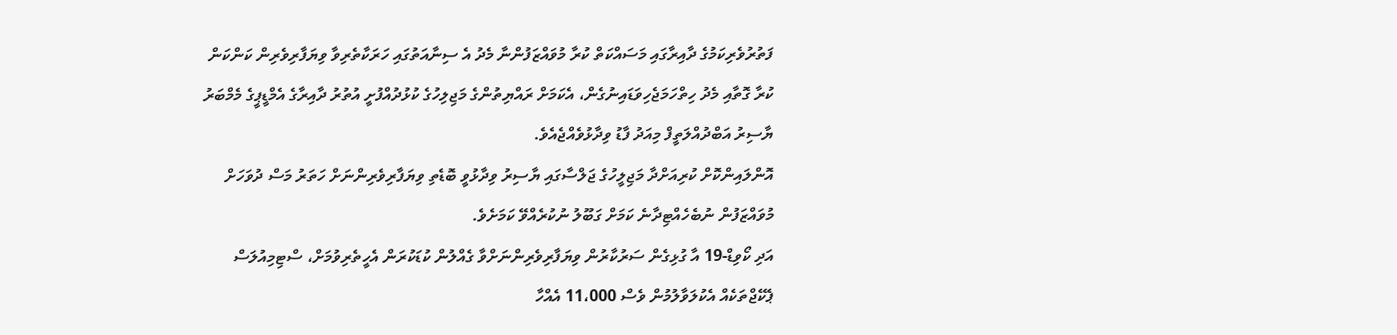ފަތުރުވެރިކަމުގެ ދާއިރާގައި މަސައްކަތް ކުރާ މުވައްޒަފުންނާ މެދު އެ ސިނާއަތުގައި ހަރަކާތެރިވާ ވިޔަފާރިވެރިން ކަންކަން ކުރާ ގޮތާއި މެދު ހިތްހަމަޖެހިވަޑައިނުގެން، އެކަމަށް ރައްޔިތުންގެ މަޖިލިހުގެ ކުޅުދުއްފުށީ އުތުރު ދާއިރާގެ އެމްޑީޕީގެ މެމްބަރު ޔާސިރު އަބްދުއްލަތީފް މިއަދު ފާޑު ވިދާޅުވެއްޖެއެވެ.
އޮންލައިންކޮށް ކުރިއަށްދާ މަޖިލީހުގެ ޖަލްސާގައި ޔާސިރު ވިދާޅުވީ ބޮޑެތި ވިޔަފާރިވެރިންނަށް ހަތަރު މަސް ދުވަހަށް މުވައްޒަފުން ނުބެހެއްޓިދާނެ ކަމަށް ގަބޫލު ނުކުރެއްވޭ ކަމަށެވެ.
އަދި ކޯވިޑް-19 އާ ގުޅިގެން ސަރުކާރުން ވިޔަފާރިވެރިންނަށްވާ ގެއްލުން ކުޑަކުރަން އެހީތެރިވުމަށް، ސްޓިމިއުލަސް ޕެކޭޖްތަކެއް އެކުލަވާލުމުން ވެސް 11،000 އެއްހާ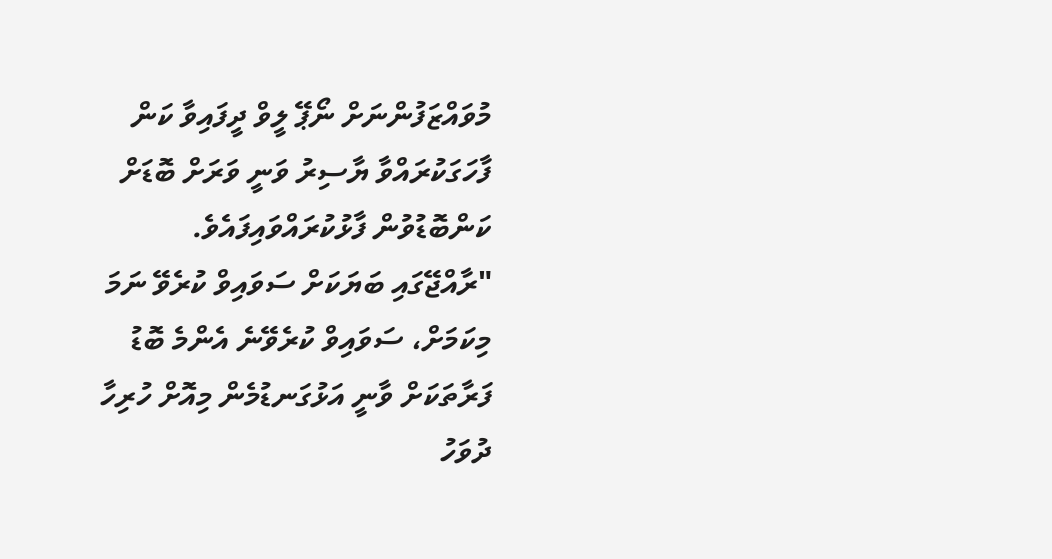މުވައްޒަފުންނަށް ނޯޕޭ ލީވް ދީފައިވާ ކަން ފާހަގަކުރައްވާ ޔާސިރު ވަނީ ވަރަށް ބޮޑަށް ކަންބޮޑުވުން ފާޅުކުރައްވައިފައެވެ.
"ރާއްޖޭގައި ބަޔަކަށް ސަވައިވް ކުރެވޭ ނަމަ މިކަމަށް، ސަވައިވް ކުރެވޭނެ އެންމެ ބޮޑު ފަރާތަކަށް ވާނީ އަޅުގަނޑުމެން މިއޮށް ހުރިހާ ދުވަހު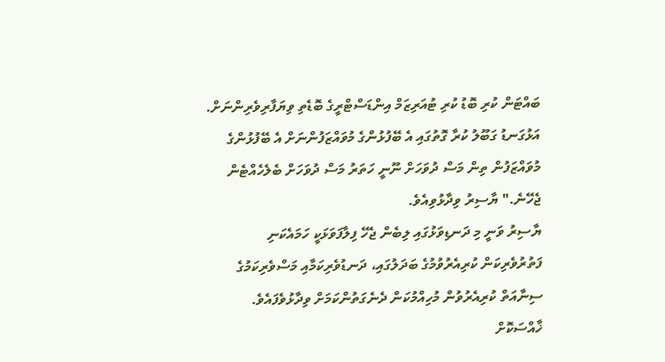ބައްޓަން ކުރި ބޮޑު ކުރި ޓުއަރިޒަމް އިންޑަސްޓްރީގެ ބޮޑެތި ވިޔަފާރިވެރިންނަށް. އަޅުގަނޑު ގަބޫލު ކުރާ ގޮތުގައި އެ ބޭފުޅުންގެ މުވައްޒަފުންނަށް އެ ބޭފުޅުންގެ މުވައްޒަފުން ތިން މަސް ދުވަހަށް ނޫނީ ހަތަރު މަސް ދުވަހަށް ބެލެހެއްޓެން ޖެހޭނެ." ޔާސިރު ވިދާޅުވިއެވެ.
ޔާސިރު ވަނީ މި ދަނޑިވަޅުގައި ލިބެން ޖެހޭ ފިލާފަވަޅަކީ ހަމައެކަނި ފަތުރުވެރިކަން ކުރިއެރުވުމުގެ ބަދަލުގައި، ދަނޑުވެރިކަމާއި މަސްވެރިކަމުގެ ސިނާއަތް ކުރިއެރުވުން މުހިއްމުކަން ދެނެގަތުންކަމަށް ވިދާޅުވެފައެވެ.
ޚާއްސަކޮށް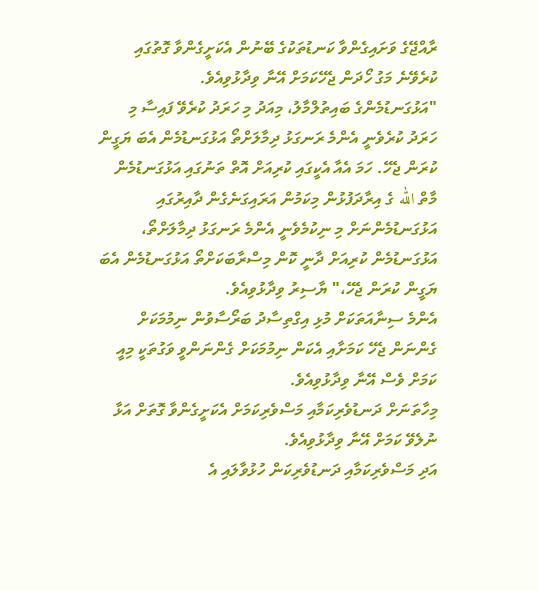ރާއްޖޭގެ ވަށައިގެންވާ ކަނޑުތަކުގެ ބޭނުން އެކަށީގެންވާ ގޮތުގައި ކުރެވޭނެ މަގު ހޯދަން ޖެހޭކަމަށް އޭނާ ވިދާޅުވިއެވެ.
"އަޅުގަނޑުމެންގެ ބައިތުލްމާލު، މިއަދު މި ހަރަދު ކުރެވޭ ފައިސާ މި ހަރަދު ކުރެވެނީ އެންމެ ރަނގަޅު ދިމާލަށްތޯ އަޅުގަނޑުމެން އެބަ ޔަގީން ކުރަން ޖެހޭ. ހަމަ އެއާ އެކީގައި ކުރިއަށް އޮތް ތަނުގައި އަޅުގަނޑުމެން މާތް الله ގެ އިރާދަފުޅުން މިކަމުން އަރައިގަނެގެން ދާއިރުގައި އަޅުގަނޑުމެންނަށް މި ނިކުމެވެނީ އެންމެ ރަނގަޅު ދިމާލަށްތޯ، އަޅުގަނޑުމެން ކުރިއަށް ދާނީ ކޮން މިސްރާބަކަށްތޯ އަޅުގަނޑުމެން އެބަ ޔަގީން ކުރަން ޖެހޭ،" ޔާސިރު ވިދާޅުވިއެވެ.
އެންމެ ސިނާއަތަކަށް މުޅި އިގްތިސާދު ބަރޯސާވުން ނިމުމަކަށް ގެންނަން ޖެހޭ ކަމަށާއި އެކަން ނިމުމަކަށް ގެންނަންވީ ވަގުތަކީ މިއީ ކަމަށް ވެސް އޭނާ ވިދާޅުވިއެވެ.
މިހާތަނަށް ދަނޑުވެރިކަމާއި މަސްވެރިކަމަށް އެކަށީގެންވާ ގޮތަށް އަޅާ ނުލެވޭ ކަމަށް އޭނާ ވިދާޅުވިއެވެ.
އަދި މަސްވެރިކަމާއި ދަނޑުވެރިކަން ހުޅުވާލައި އެ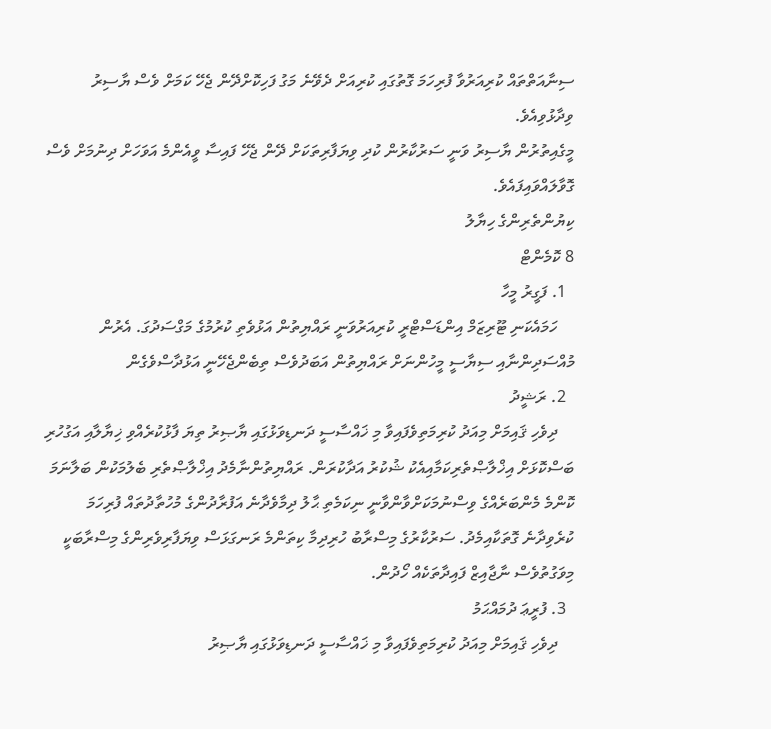ސިނާއަތްތައް ކުރިއަރުވާ ފުރިހަމަ ގޮތުގައި ކުރިއަށް ދެވޭނެ މަގު ފަހިކޮށްދޭން ޖެހޭ ކަމަށް ވެސް ޔާސިރު ވިދާޅުވިއެވެ.
މީގެއިތުރުން ޔާސިރު ވަނީ ސަރުކާރުން ކުދި ވިޔަފާރިތަކަށް ދޭން ޖެހޭ ފައިސާ ވީއެންމެ އަވަހަށް ދިނުމަށް ވެސް ގޮވާލައްވައިފައެވެ.
ކިޔުންތެރިންގެ ހިޔާލު
8 ކޮމެންޓް
  1. ފަގީރު މީހާ
    ހަމައެކަނި ޓޫރިޒަމް އިންޑަސްޓްރީ ކުރިއަރުވަނީ ރައްޔިތުން އަޅުވެތި ކުރުމުގެ މަގްސަދުގަ. އެރުން މުއްސަދިންނާއި ސިޔާސީ މީހުންނަށް ރައްޔިތުން އަބަދުވެސް ތިބެންޖެހޭނީ އަޅުދާސްވެގެން
  2. ރަޝީދު
    ދިވެހި ޤައިމަށް މިއަދު ކުރިމަތިވެފައިވާ މި ޚައްސާސީ ދަނޑިވަޅުގައި ޔާޞިރު ތިޔަ ފާޅުކުރެއްވި ޚިޔާލާއި އަގުހުރި ބަސްކޮޅަށް އިޚްލާޞްތެރިކަމާއިއެކު ޝުކުރު އަދާކުރަން. ރައްޔިތުންނާމެދު އިޚްލާޞްތެރި ބެލުމަކުން ބަލާނަމަ ކޮންމެ މެންބަރެއްގެ ވިސްނުމަކަށްވާންވާނީ ނިކަމެތި ޙާލު ދިމާވެދާނެ އަފުރާދުންގެ މުހުތާދުތައް ފުރިހަމަ ކުރެވިދާނެ ގޮތަކާއިމެދު. ސަރުކާރުގެ މިސްރާބު ހުރިދިމާ ކިތަންމެ ރަނގަޅަސް ވިޔަފާރިވެރިންގެ މިސްރާބަކީ މިވަގުތުވެސް ނާޖާއިޒް ފައިދާތަކެއް ހޯދުން.
  3. ފުރީޢަ ދުމައްޙަމު
    ދިވެހި ޤައިމަށް މިއަދު ކުރިމަތިވެފައިވާ މި ޚައްސާސީ ދަނޑިވަޅުގައި ޔާޞިރު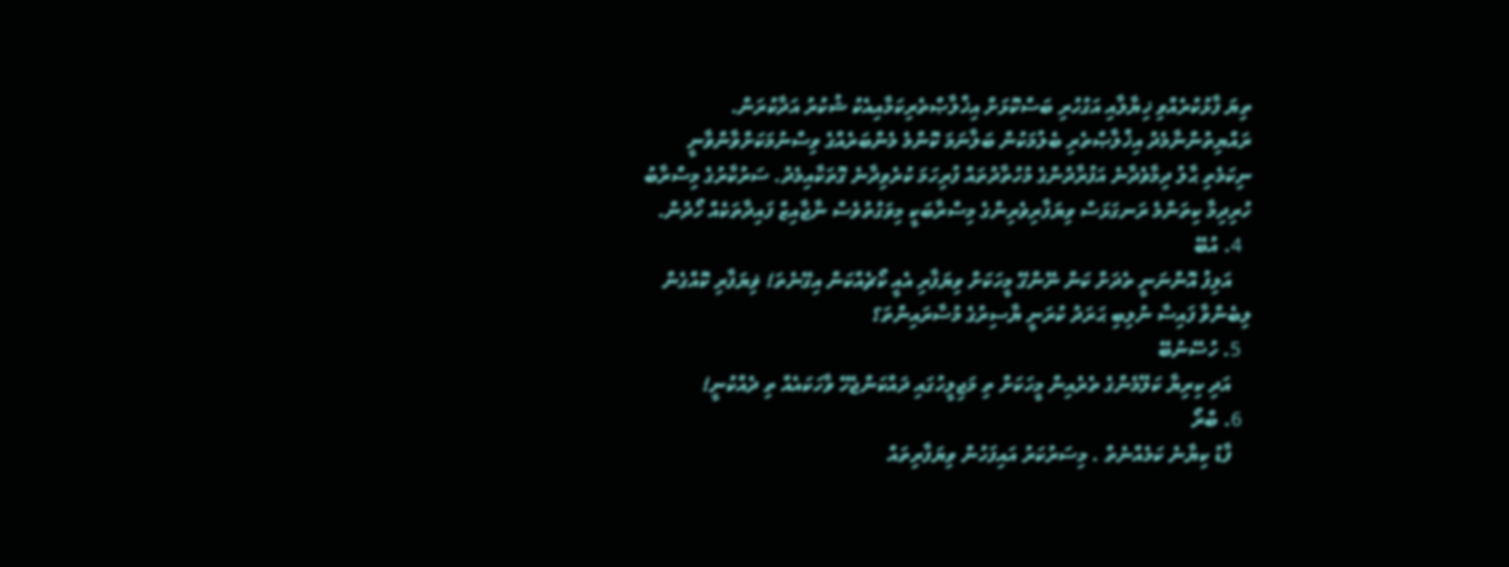ތިޔަ ފާޅުކުރެއްވި ޚިޔާލާއި އަގުހުރި ބަސްކޮޅަށް އިޚްލާޞްތެރިކަމާއިއެކު ޝުކުރު އަދާކުރަން. ރައްޔިތުންނާމެދު އިޚްލާޞްތެރި ބެލުމަކުން ބަލާނަމަ ކޮންމެ މެންބަރެއްގެ ވިސްނުމަކަށްވާންވާނީ ނިކަމެތި ޙާލު ދިމާވެދާނެ އަފުރާދުންގެ މުހުތާދުތައް ފުރިހަމަ ކުރެވިދާނެ ގޮތަކާއިމެދު. ސަރުކާރުގެ މިސްރާބު ހުރިދިމާ ކިތަންމެ ރަނގަޅަސް ވިޔަފާރިވެރިންގެ މިސްރާބަކީ މިވަގުތުވެސް ނާޖާއިޒް ފައިދާތަކެއް ހޯދުން.
  4. އުބޭ
    އަލިފު އޮންނަނީ ތެދަށް ކަން ނޭންގޭ މީހަކަށް ވިޔަފާރި އެއީ ކޯޗެއްކަން އިގޭނެތަ! ޥިޔަފާރި ކޮއްގެން ލިބެންވާ ފައިސާ ނުލިބި ޙަރަދު ކުރަނީ ޔާސިރުގެ މުސާރައިންތަ؟
  5. ހުސޭނުބޭ
    އަދި ކިރިޔާ ކަލޭމެންގެ ތެރެއިން މީހަކަށް ތި މަޖިލީހުގައި ދައްކަންޖެހޭ ވާހަކައެއް ތި ދެއްކުނީ!
  6. ބްރޯ
    ފާޑު ކިޔާނެ ކަމެއްނެތް . މިސަރުކަރު އައިފަހުން ވިޔަފާރިތައް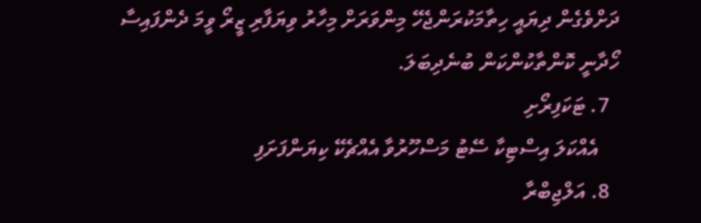ދަށްވެގެން ދިޔައީ ހިތާމަކުރަންޖެހޭ މިންވަރަށް މިހާރު ވިޔަފާރި ޒީރޯ ވީމަ ދެންފައިސާ ހޯދާނީ ކޮންތާކުންކަން ބުނެދިބަލަ.
  7. ޓަކަފިރޯށި
    އެއްކަލަ އިސްޓިކާ ސޭޓު މަސްހޫރުވާ އެއްޗެކޭ ކިޔަންފަށަފި
  8. އަލްޖިބްރާ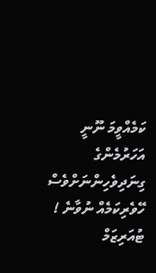ކަމެއްވީމަ ނޫނީ އަހަރުމެންގެ ގިނަދިވެހިންނަށްވެސް ހޭވެރިކަމެއް ނުވާނެ ! ޓުއަރިޒަމް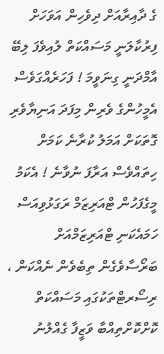ގެ ދާއިރާއަށް ދިވެހިން އަވަހަށް ފިރުކާލަނީ މަސައްކަތް ލުއިވެފަ ލިބޭ އާމްދަނީ ގިނަވީމަ ! ފަހަރެއްގަވެސް އެމީހުންގެ ވެރިން މިފަދަ އަނިޔާވެރި ގޮތަކަށް އަމަލު ކުރާނެ ކަމަށް ހިތައްވެސް އަރާފަ ނުވާނެ ! އެކަމު މީގެފަހުން ޓްއަރިޒަމް ރަގަޅުވިއަސް ހަމައެކަނި ޓްއަރިޒަމްއަށް ބަރޯސާވެގެން ތިބެވެން ނެއްކަން ، ރިސޯރޓްތަކުގައި މަސައްކަތް ކޮށްކޮށްތިއްބާ ވަޒީފާ ގެއްލުނު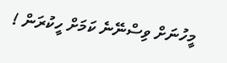މީހުނަށް ވިސްނޭނެ ކަމަށް ހީކުރަން !